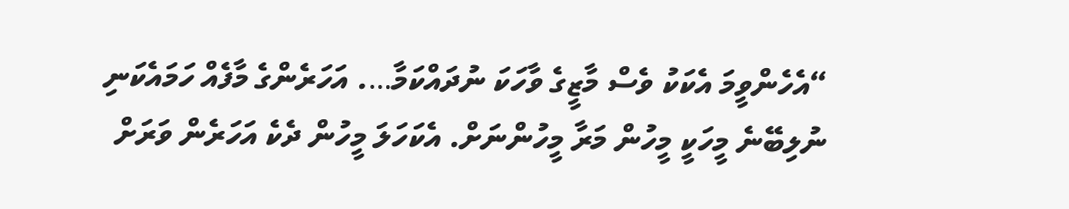“އެހެންވީމަ އެކަކު ވެސް މާޒީގެ ވާހަކަ ނުދައްކަމާ…. އަހަރެންގެ މާފެއް ހަމައެކަނި ނުލިބޭނެ މީހަކީ މީހުން މަރާ މީހުންނަށް. އެކަހަލަ މީހުން ދެކެ އަހަރެން ވަރަށް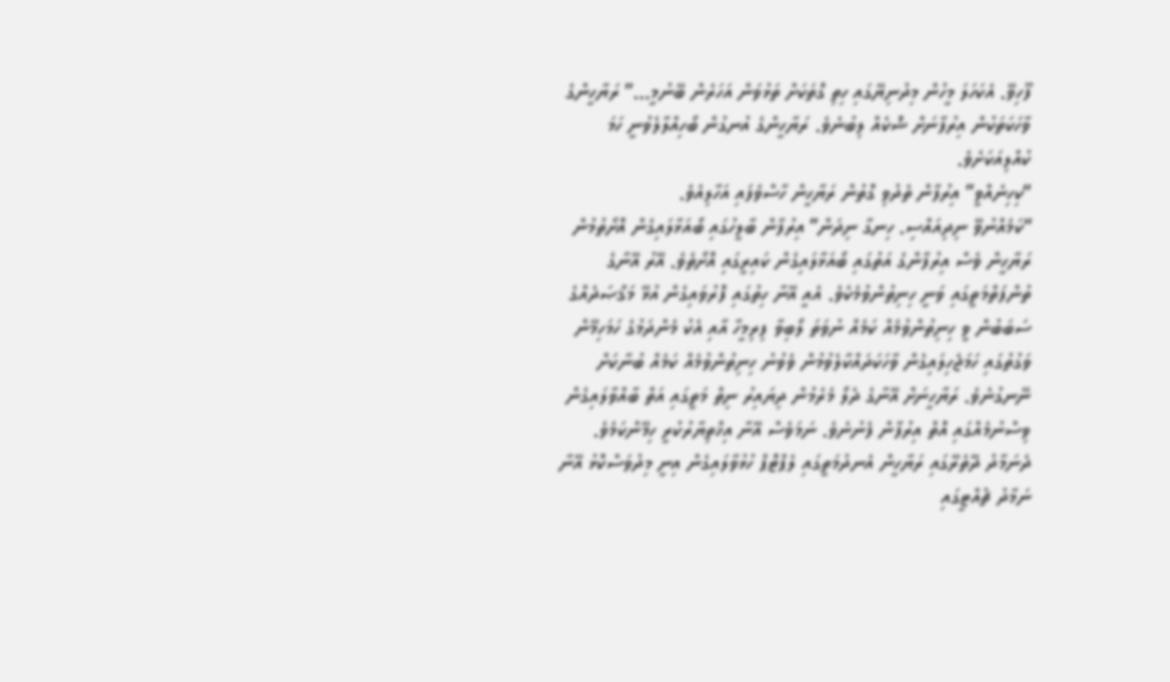ފޫހިވޭ. އެކަހަލަ މީހުން މިދުނިޔޭގައި ހިތި ގޮތަކަށް ތަޅުވަން އަހަރެން ބޭނުމީ…” ރަޔާހީންގެ ވާހަކަތަކުން އިރުފާނަށް ޝޮކެއް ލިބުނެވެ. ރަޔާހީންގެ އުނގުން ބޯހިއްލާލެވުނީ ހަމަ ކުއްލިއަކަށެވެ.
“ކިހިނެއްވީ” އިރުފާން ތެދުވި ގޮތުން ރަޔާހީން ހާސްވެފައި އަހާލިއެވެ.
“ކަމެއްނުވޭ ނިދިއައްސި. ހިނގާ ނިދަން” އިރުފާން ބާލީހުގައި ބޯއަޅާލައިގެން އޮށޯތުމުން ރަޔާހީން ވެސް އިރުފާންގެ އަތުގައި ބޯއަޅާލައިގެން ކައިރީގައި އޮށޯތެވެ. އޭރު އޭނާގެ ތުންފަތްމަތީގައި ވަނީ ހިނިތުންވުމެކެވެ. އެއީ އޭނާ ހިތުގައި ފޮރުވައިގެން އުޅޭ މަޤްޞަދެއްގެ ސަބަބުން ވީ ހިނިތުންވުމެއް ކަމެއް ނުވަތަ ލޯބިވާ ފިރިމީހާ އާއި އެކު މެންދަމުގެ ހަމަހިމޭން ވަގުތުގައި ހަމަޖެހިލައިގެން ވާހަކަދައްކާލެވުމުން ވެވުނު ހިނިތުންވުމެއް ކަމެއް ބުނާކަށް ނޭނގުނެވެ. ރަޔާހީނަށް އޭނާގެ ދެލޯ މެރެމުން ދިޔައިރު ނިތް މަތީގައި އަތް ބާއްވާލައިގެން ވިސްނުމެއްގައި އޮތް އިރުފާން ފެނުނެވެ. ނަމަވެސް އޭނާ އިޚްތިޔާރުކުރީ ހިމޭންކަމެވެ.
ދެނަމާދު ދޭތެރޭގައި ރަޔާހީން އެނދުމަތީގައި ލެޕްޓޮޕް ހުޅުވާލައިގެން އިނީ މިދުވަސްކޮޅު އޭނާ ނަމާދު ޗުއްޓީގައި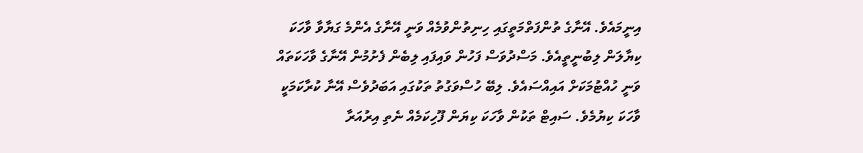އިނީމައެވެ. އޭނާގެ ތުންފަތްމަތީގައި ހިނިތުންވުމެއް ވަނީ އޭނާގެ އެންމެ ގަޔާވާ ވާހަކަ ކިޔާލަން ލިބުނީތީއެވެ. މަސްދުވަސް ފަހުން ވައިފައި ލިބެން ފެށުމުން އޭނާގެ ވާހަކަތައް ވަނީ ހުއްޓުމަކަށް އައިއްސައެވެ. ލިބޭ ހުސްވަގުތު ތަކުގައި އަބަދުވެސް އޭނާ ކުރާކަމަކީ ވާހަކަ ކިޔުމެވެ. ސައިޓް ތަކުން ވާހަކަ ކިޔަން ފޫހިކަމެއް ނެތި އިރުއަރާ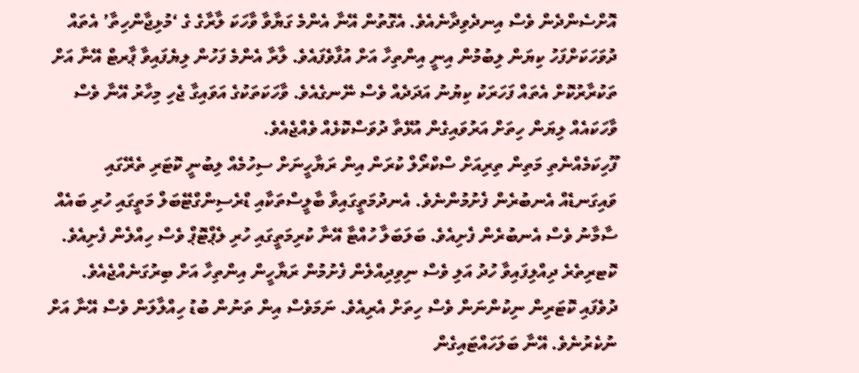އޮށްސެންދެން ވެސް އިނދެވިދާނެއެވެ. އެގޮތުން އޭނާ އެންމެ ގަޔާވާ ވާހަކަ ލާރާގެ ގެ ‘މުޅިޖާންހިތާ’ އެތައް ދުވަހަކަށްފަހު ކިޔަން ލިބުމުން އިނީ އިންތިހާ އަށް އުފާވެފައެވެ. ލާރާ އެންމެ ފަހުން ލިޔެފައިވާ ޕާރޓް އޭނާ އަށް ތަކުރާރުކޮށް އެތައް ފަހަރަކު ކިޔުނު އަދަދެއް ވެސް ނޭނގެއެވެ. ވާހަކަތަކުގެ އަވައިގާ ޖެހި މިހާރު އޭނާ ވެސް ވާހަކައެއް ލިޔަން ހިތަށް އަރުވައިގެން އުޅޭތާ ދުވަސްކޮޅެއް ވެއްޖެއެވެ.
ފޫހިކަމެއްނެތި މަތިން ތިރިއަށް ސްކްރޯލް ކުރަން އިން ރަޔާހީނަށް ސިހުމެއް ލިބުނީ ކޮޓަރި ތެރޭގައި ވައިގަނޑެއް އެނބުރެން ފެށުމުންނެވެ. އެނދުމަތީގައިވާ ބާލީސްތަކާއި ޑްރެސިންގްޓޭބަލް މަތީގައި ހުރި ބައެއް ސާމާނު ވެސް އެނބުރެން ފެށިއެވެ. ބަލަބަލާ ހުއްޓާ އޭނާ ކުރިމަތީގައި ހުރި ލެޕްޓޮޕް ވެސް ހިއްލެން ފެށިއެވެ. ކޮޓރިތެރެ ދިއްލިފައިވާ ހުދު އަލި ވެސް ނިވިދިއްލެން ފެށުމުން ރަޔާހީން އިންތިހާ އަށް ބިރުގަނެއްޖެއެވެ. ދުވެފައި ކޮޓަރިން ނިކުންނަން ވެސް ހިތަށް އެރިއެވެ. ނަމަވެސް އިން ތަނުން ބުޑު ހިއްލާލަން ވެސް އޭނާ އަށް ނުކެރުނެވެ. އޭނާ ބަލަހައްޓައިގެން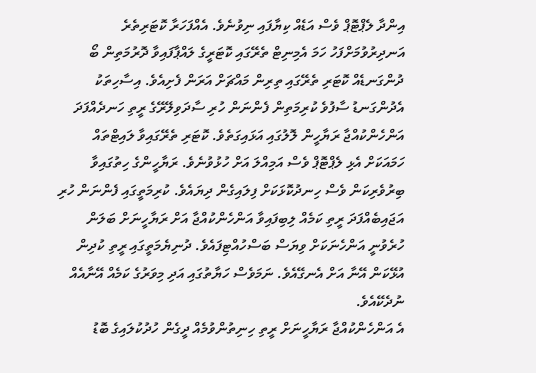އިންދާ ލެޕްޓޮޕް ވެސް އަޑެއް ކިޔާފައި ނިވުނެވެ. އެއްފަހަރާ ކޮޓަރިތެރެ އަނދިރުވުމަށްފަހު ހަމަ އެމިނިޓް ތެރޭގައި ކޮޓަރީގެ ލައްޕާފައިވާ ދޮރުމަތިން ބޯ ދުންގަނޑެއް ކޮޓަރި ތެރޭގައި ތިރިން މައްޗަށް އަރަން ފެށިއެވެ. އިސާހިތަކު އެދުންގަނޑު ސާފުވެ ކުރިމަތިން ފެންނަން ހުރި ސާދަވިލޭރޭގެ ރީތި ހަނދެއްފަދަ އަންހެންކުއްޖާ ރަޔާހީން ލޮލުގައި އަޅައިގަތެވެ. ކޮޓަރި ތެރޭގައިވާ ލައިޓްތައް ހަމައަކަށް އެޅި ލެޕްޓޮޕް ވެސް އަމިއްލަ އަށް ހުޅުވުނެވެ. ރަޔާހީންގެ ހިތުގައިވާ ބިރުވެރިކަން ވެސް ހިނދުކޮޅަކަށް ފިލައިގެން ދިޔައެވެ. ކުރިމަތީގައި ފެންނަން ހުރި އަޖައިބެއްފަދަ ރީތި ކަމެއް ލިބިފައިވާ އަންހެންކުއްޖާ އަށް ރަޔާހީނަށް ބަލަން ހުރެވުނީ އަންހެނަކަށް ވިޔަސް ބަސްހުއްޓިފައެވެ. ދުނިޔެމަތީގައި ރީތި ކުދިން އުޅޭކަން އޭނާ އަށް އެނގޭއެވެ. ނަމަވެސް ހަޔާތުގައި އަދި މިވަރުގެ ކަމެއް އޭނާއެއް ނުދެކޭއެވެ.
އެ އަންހެންކުއްޖާ ރަޔާހީނަށް ރީތި ހިނިތުންވުމެއް ދީގެން ހުދުކުލައިގެ ބޮޑު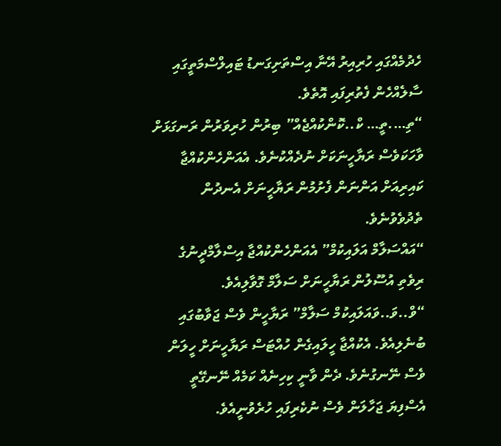ހެދުމެއްގައި ހުރިއިރު އޭނާ އިސްތަށިގަނޑު ޓައިލްސްމަތީގައި ސާލެއްހެން ފެތުރިފައި އޮތެވެ.
“ތި….ތީ… ކް..ކޮންކުއްޖެއް” ބިރުން ހުރިވަރުން ރަނގަޅަށް ވާހަކަވެސް ރަޔާހީނަކަށް ނުދެއްކުނެވެ. އެއަންހެންކުއްޖާ ކައިރިއަށް އަންނަން ފެށުމުން ރަޔާހީނަށް އެނދުން ތެދުވެވުނެވެ.
“އައްސަލާމް އަލައިކުމް” އެއަންހެންކުއްޖާ އިސްލާމްދީނުގެ ރިވެތި އުސޫލުން ރަޔާހީނަށް ސަލާމް ގޮވާލިއެވެ.
“ވް..ވަ..ވައަލައިކުމް ސަލާމް” ރަޔާހީން ވެސް ޖަވާބުގައި ބުނެލިއެވެ. އެކުއްޖާ ހީލައިގެން ހުއްޓަސް ރަޔާހީނަށް ހީލަން ވެސް ނޭނގުނެވެ. ދެން ވާނީ ކިހިނެއް ކަމެއް ނޭނގޭތީ އެސްފިޔަ ޖަހާލަން ވެސް ނުކެރިފައި ހުރެވުނީއެވެ.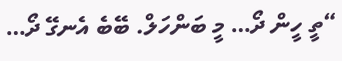“ތީ ހީން ދޯ… މީ ބަންހަލް. ބޭބެ އެނގޭ ދޯ…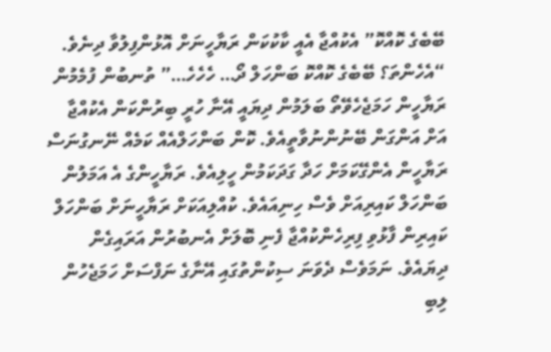ބޭބެގެ ކޮއްކޮ” އެކުއްޖާ އެއީ ކާކުކަން ރަޔާހީނަށް އޮޅުންފިލުވާ ދިނެވެ.
“އެހެންތަ؟ ބޭބެގެ ކޮއްކޮ ބަންހަލް ދޯ… ހެހެހެ…” ތުނބުން ފުމެމުން ރަޔާހީން ހަމަޖެހެވޭތޯ ބަލަމުން ދިޔައީ އޭނާ ހުރީ ބިރުންކަން އެކުއްޖާ އަށް އަންގަން ބޭނުންނުވާތީއެވެ. ކޮން ބަންހަލްއެއް ކަމެއް ނޭނގުނަސް ރަޔާހީން އެންގޭކަމަށް ހަދާ ގަދަކަމުން ހީލިއެވެ. ރަޔާހީންގެ އެ އަމަލުން ބަންހަލް ކައިރިއަށް ވެސް ހިނިއައެވެ. ކުއްލިއަކަށް ރަޔާހީނަށް ބަންހަލް ކައިރިން ފާޅުވި ފިރިހެންކުއްޖާ ފެނި ބޮލަށް އެނބުރުން އަރައިގެން ދިޔައެވެ. ނަމަވެސް ދެވަނަ ސިކުންތުގައި އޭނާގެ ނަފްސަށް ހަމަޖެހުން ލިބި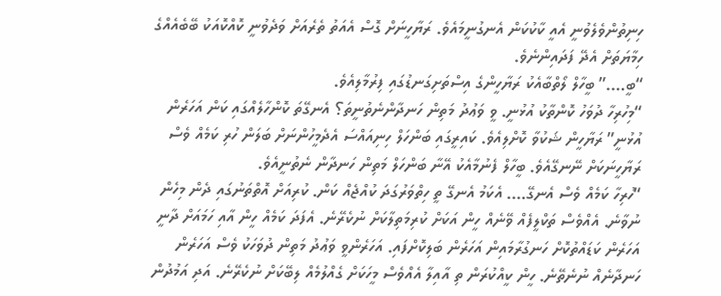ހިނިތުންވެލެވުނީ އެއީ ކާކުކަން އެނގުނީމައެވެ. ރަޔާހީނަށް ގޮސް އެއަތު ތެރެއަށް ވަދެވުނީ ކޮއްކޮއަކު ބޭބެއެއްގެ ހިމާޔަތަށް އެދޭ ފަދައިންނެވެ.
“ބީ….” ބީހާލް ލޯތްބާއެކު ރަޔާހީންގެ އިސްތަށިގަނޑުގައި ފިރުމާލިއެވެ.
“މިހުރިހާ ދުވަހު ކޮންތާކު އުޅުނީ. ވީ ވަޢުދު މަތިން ހަނދާންނެތުނީތަ؟ އެނގޭތަ ކޮންހާލެއްގައި ކަން އަހަރެން އުޅުނީ” ރަޔާހީން ޝަކުވާ ކޮށްލިއެވެ. ކައިރީގައި ބަންހަލް ހިނިއައްސަ އެދެމީހުންނަށް ބަލަން ހުރި ކަމެއް ވެސް ރަޔާހީނަކަށް ނޭނގޭއެވެ. ބީހާލް ފެނުމާއެކު އޭނާ ބަންހަލް މަތިން ހަނދާން ނެތުނީއެވެ.
“ހުރިހާ ކަމެއް ވެސް އެނގޭ…. އެކަމު އެނގޭ ތީ ހިތްވަރުގަދަ ކުއްޖެއް ކަން. ކުރިއަށް އޮތްތަނުގައި ދެން މިހެން ނުވާނެ. އެއްވެސް ތަކްލީފެއް ވޭނެއް ހީން އަކަށް ކުރިމަތިލާކަށް ނުކެރޭނެ. އެފަދަ ކަމެއް ހީން އާއި ހަމައަށް ދާނީ އަހަރެން ކަޑައްތުކޮށް ހަނގުރާމައިން އަހަރެން ބަލިކޮށްފައި. އަހަރެންވީ ވަޢުދު މަތިން ދުވަހަކު ވެސް އަހަރެން ހަނދާނެއް ނުނެތޭނެ. ހީން ކީއްކުރަން ތި އާއިލާ އެއްވެސް މީހަކަށް ގެއްލުމެއް ލިބޭކަށް ނުކެރޭނެ. އަދި އަމުދުން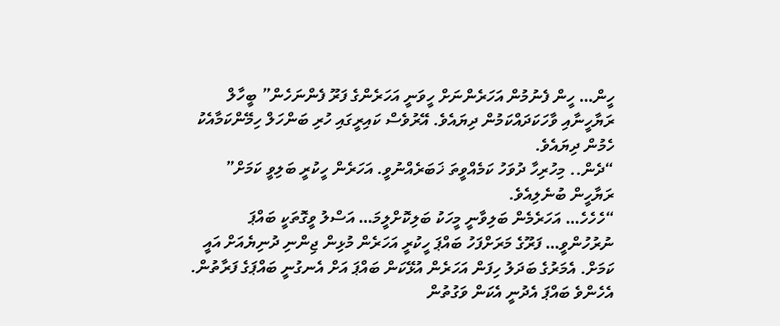ހީން… ހީން ފެނުމުން އަހަރެންނަށް ހީވަނީ އަހަރެންގެ ފަރޫ ފެންނަހެން” ބީހާލް ރަޔާހީނާއި ވާހަކަދައްކަމުން ދިޔައެވެ. އޭރުވެސް ކައިރީގައި ހުރި ބަންހަލް ހިމޭންކަމާއެކު ހެމުން ދިޔައެވެ.
“ދެން.. މިހުރިހާ ދުވަހު ކަމެއްވީތަ ޚަބަރެއްނުވީ. އަހަރެން ހީކުރީ ބަލިވީ ކަމަށް” ރަޔާހީން ބުނެލިއެވެ.
“ހެހެހެ… އަހަރެމެން ބަލިވާނީ މީހަކު ބަލިކޮށްލީމަ… އަސްލު ވީގޮތަކީ ބައްޕަ ނުރުހުންވީ… ފަރޫގެ މަރަށްފަހު ބައްޕަ ހީކުރީ އަހަރެން މުޅިން ޖިންނި ދުނިޔެއަށް އައީ ކަމަށް. އެމަރުގެ ބަދަލު ހިފަން އަހަރެން އުޅޭކަން ބައްޕަ އަށް އެނގުނީ ބައްޕަގެ ފަރާތުން. އެހެންވެ ބައްޕަ އެދުނީ އެކަން ވަގުތުން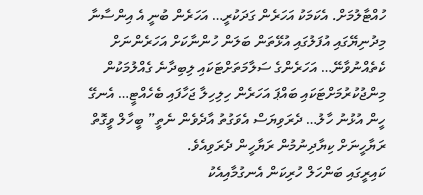ހުއްޓާލުމަށް. އެކަމަކު އަހަރެން ގަދަކުރީ… އަހަރެން ބުނީ އެ އިންސާނާ މިދުނިޔޭގައި އުފަލުގައި އުޅޭތަން ބަލަން ހުންނާކަށް އަހަރެންނަށް ކެތެއްނުވާނޭ… އަހަރެންގެ ސަލާމަތަށްޓަކައި ލިބިދާނެ ގެއްލުމަކުން މިންޖުކުރުމަށްޓަކައި ބައްޕަ އަހަރެން ހިލިހިލާ ޖަހާފައި ބެހެއްޓީ… އެނގޭ ހީން އުޅުނު ހާލު… ދެރަވިޔަސް އެވަގުތު އާދެވެން ނެތީ” ބީހާލް ވީގޮތް ރަޔާހީނަށް ކިޔާދިނުމުން ރަޔާހީން ދެރަވިއެވެ.
ކައިރީގައި ބަންހަލް ހުރިކަން އެނގުމާއިއެކު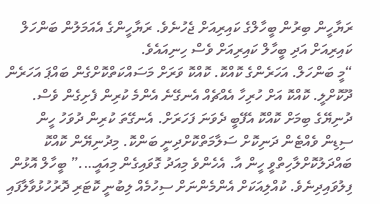ރަޔާހީން ބިރުން ބީހާލްގެ ކައިރިއަށް ޖެހުނެވެ. ރަޔާހީންގެ އެއަމަލުން ބަންހަލް ކައިރިއަށް އަދި ބީހާލް ކައިރިއަށް ވެސް ހިނިއައެވެ.
“މީ ބަންހަލް. އަހަރެންގެ ކޮއްކޮ. ކޮއްކޮ ވަރަށް މަސައްކަތްކޮށްގެން ބައްޕަ އަހަރެން ދޫކޮށްލީ. ކޮއްކޮ އަށް ހުރިހާ އެއްޗެއް އެނގޭނެ އެންމެ ކުރިން ފެށިގެން ވެސް. ދުނިޔޭގެ ބިމަށް ކޮއްކޮ އެފޭބީ ދެވަނަ ފަހަރަށް. އެނގޭތަ ކުރިން ދުވަހު ހީން ސިޑިން ވެއްޓެން ދަނިކޮށް ސަލާމަތްކޮށްދިނީ ބަންކޮ. މިދުނިޔޭން ކޮއްކޮ ބައްދަލުކޮށްލާހިތްވީ ހީން އާ. އެހެންވެ މިއަދު ގޮވައިގެން މިއައީ….” ބީހާލް އޮޅުން ފިލުވައިދިނެވެ. ކުއްލިއަކަށް އެންމެންނަށް ސިހުމެއް ލިބުނީ ކޮޓަރި ދޮރުހުޅުވާލާފައި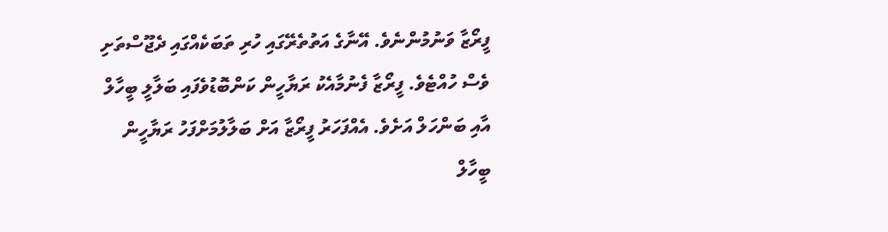ފީރޯޒާ ވަނުމުންނެވެ. އޭނާގެ އަތުތެރޭގައި ހުރި ތަބަކެއްގައި ދެޖޫސްތަށި ވެސް ހުއްޓެވެ. ފީރޯޒާ ފެނުމާއެކު ރަޔާހީން ކަންބޮޑުވެފައި ބަލާލީ ބީހާލް އާއި ބަންހަލް އަށެވެ. އެއްފަހަރު ފީރޯޒާ އަށް ބަލާލުމަށްފަހު ރަޔާހީން ބީހާލް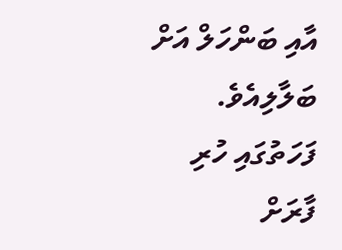އާއި ބަންހަލް އަށް ބަލާލިއެވެ. ފަހަތުގައި ހުރި ފާރަށް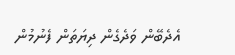އެދެބޭން ވަދެގެން ދިޔަތަން ފެނުމުން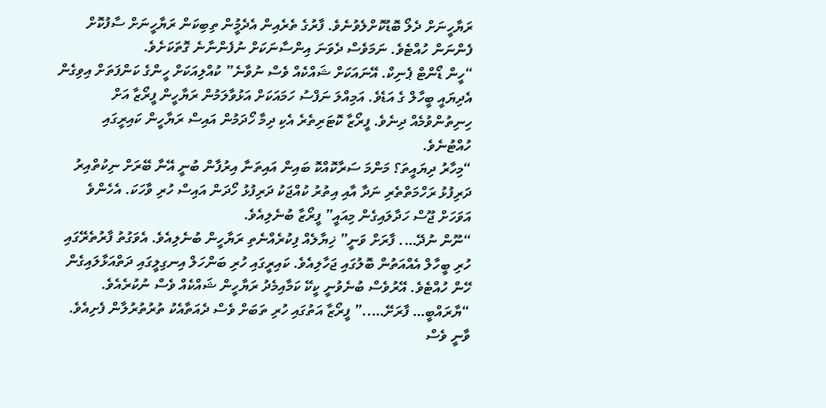ރަޔާހީނަށް ދެލޯ ބޮޑުކޮށްލެވުނެވެ. ފާރުގެ ތެރެއިން އެދެމީުން ތިބިކަން ރަޔާހީނަށް ސާފުކޮށް ފެންނަން ހުއްޓެވެ. ނަމަވެސް ދެވަނަ އިންސާނަކަށް ނުފެންނާނެ ގޮތަކަށެވެ.
“ހީން ޑޯންޓް ޕެނިކް. އޭނައަކަށް ޝައްކެއް ވެސް ނުވާނެ” ކުއްލިއަކަށް ހީންގެ ކަންފަތަށް އިވިގެން އެދިޔައީ ބީހާލް ގެ އަޑެވެ. އަމިއްލަ ނަފްސު ހަމައަކަށް އަޅުވާލަމުން ރަޔާހީން ފީރޯޒާ އަށް ހިނިތުންވުމެއް ދިނެވެ. ފީރޯޒާ ކޮޓަރިތެރެ އެކި ދިމާ ހޯދަމުން އައިސް ރަޔާހީން ކައިރީގައި ހުއްޓުނެވެ.
“މިހާރު ދިޔައީތަ؟ މަންމަ ސަރާކޮއްކޮ ބައިން އައިތަނާ އިރުފާން ބުނީ އޭނާ ބޭރަށް ނިކުތްއިރު ދަރިފުޅު ރަހްމަތްތެރި ނަދާ އާއި އިތުރު ކުއްޖަކު ދަރިފުޅު ހޯދަން އައިސް ހުރި ވާހަކަ. އެހެންވެ އަވަހަށް ޖޫސް ހަދާލައިގެން މިއައީ” ފީރޯޒާ ބުނެލިއެވެ.
“ނޫން ނުދޭ…. ފާރަށް ވަނީ” ޚިޔާލެއް ފިކުރެއްނެތި ރަޔާހީން ބުނެލިއެވެ. އެވަގުތު ފާރުތެރޭގައި ހުރި ބީހާލް އެއްއަތުން ބޮލުގައި ޖަހާލިއެވެ. ކައިރީގައި ހުރި ބަންހަލް އިނގިލީގައި ދަތްއަޅާލައިގެން ހޭން ހުއްޓެވެ. އޭރުވެސް ބުނެވުނީ ކީކޭ ކަމާއިމެދު ރަޔާހީން ޝައްކެއް ވެސް ނުކުރެއެވެ.
“ޔާރައްބީ… ފާރަށޭ…..” ފީރޯޒާ އަތުގައި ހުރި ތަބަށް ވެސް ދެއަތާއެކު ތުރުތުރުލާން ފެށިއެވެ. ވާނީ ވެސް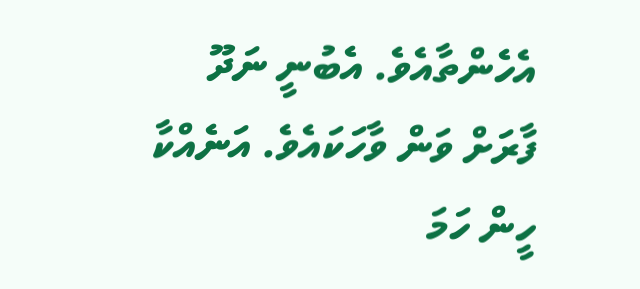އެހެންތާއެވެ. އެބުނީ ނަދޫ ފާރަށް ވަން ވާހަކައެވެ. އަނެއްކާ ހީން ހަމަ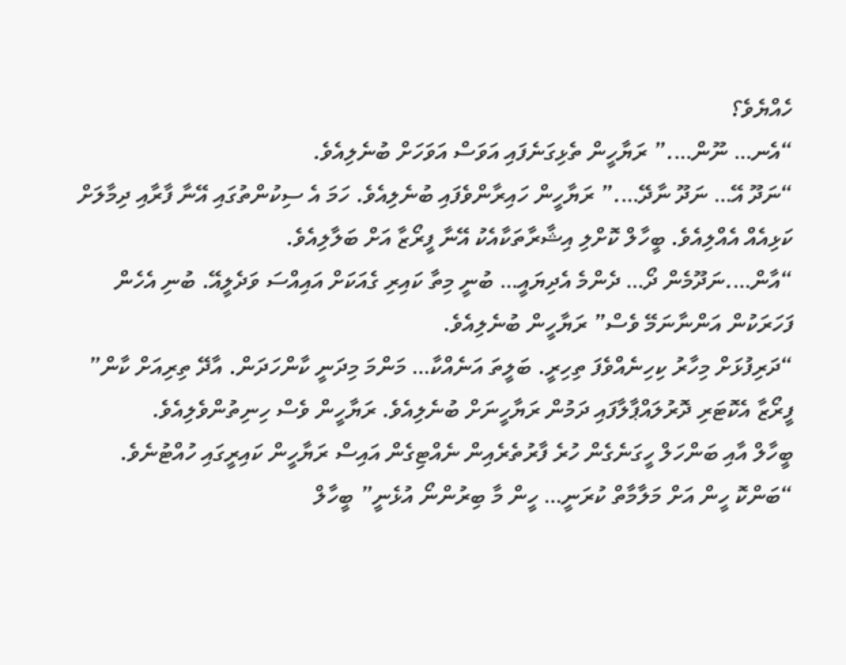ހެއްޔެވެ؟
“އެނ… ނޫން….” ރަޔާހީން ތެޅިގަނެފައި އަވަސް އަވަހަށް ބުނެލިއެވެ.
“ނަދޫ އޭ… ނަދޫ ނާދޭ….” ރަޔާހީން ހައިރާންވެފައި ބުނެލިއެވެ. ހަމަ އެ ސިކުންތުގައި އޭނާ ފާރާއި ދިމާލަށް ކަޅިއެއް އެއްލިއެވެ. ބީހާލް ކޮށްލި އިޝާރާތަކާއެކު އޭނާ ފީރޯޒާ އަށް ބަލާލިއެވެ.
“އާން….ނަދޫމެން ދޯ… ދެންމެ އެދިޔައީ… ބުނީ މިތާ ކައިރި ގެއަކަށް އައިއްސަ ވަދެލީއޭ. ބުނި އެހެން ފަހަރަކުން އަންނާނަމޭ ވެސް” ރަޔާހީން ބުނެލިއެވެ.
“ދަރިފުޅަށް މިހާރު ކިހިނެއްވެފަ ތިހިރީ. ބަލީތަ އަނެއްކާ… މަންމަ މިދަނީ ކާންހަދަން. އާދޭ ތިރިއަށް ކާން” ފީރޯޒާ އެކޮޓަރި ދޮރުލައްޕާލާފައި ދަމުން ރަޔާހީނަށް ބުނެލިއެވެ. ރަޔާހީން ވެސް ހިނިތުންވެލިއެވެ.
ބީހާލް އާއި ބަންހަލް ހީގަނެގެން ހުރެ ފާރުތެރެއިން ނެއްޓިގެން އައިސް ރަޔާހީން ކައިރީގައި ހުއްޓުނެވެ.
“ބަންކޮ ހީން އަށް މަލާމާތް ކުރަނީ… ހީން މާ ބިރުންނޯ އުޅެނީ” ބީހާލް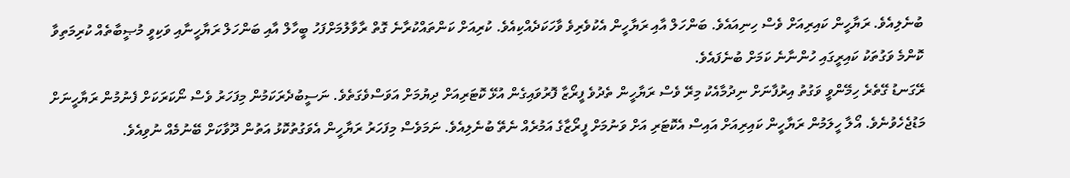ބުނެލިއެވެ. ރަޔާހީން ކައިރިއަށް ވެސް ހިނިއައެވެ. ބަންހަލް އާއި ރަޔާހީން އެކުވެރިވެ ވާހަކަދެއްކިއެވެ. ކުރިއަށް ކަންތައްކުރާނެ ގޮތް ރާވާލުމަށްފަހު ބީހާލް އާއި ބަންހަލް ރަޔާހީނާއި ވަކިވީ މުޞީބާތެއް ކުރިމަތިވާ ކޮންމެ ވަގުތަކު ކައިރީގައި ހުންނާނެ ކަމަށް ބުނެފައެވެ.
ރޭގަނޑު ގޭތެރެ ހިމޭންވީ ވަގުތު އިރުފާނަށް ނިދުމާއެކު މިރޭ ވެސް ރަޔާހީން ތެދުވެ ފީރޯޒާ ފޮރުވައިގެން އުޅޭ ކޮޓަރިއަށް ދިޔުމަށް އަވަސްވެގަތެވެ. ނަސީބުދެރަކަމުން މިފަހަރު ވެސް ނޯކަރަކަށް ފެނުމުން ރަޔާހީނަށް މަޑުޖެހެވުނެވެ. އޯލާ ހީލަމުން ރަޔާހީން ކައިރިއަށް އައިސް އެކޮޓަރި އަށް ވަނުމަށް ފީރޯޒާގެ އަމުރެއް ނެތޭ ބުނެލިއެވެ. ނަމަވެސް މިފަހަރު ރަޔާހީން އެވަގުތުކޮޅު އަތުން ދޫވާކަށް ބޭނުމެއް ނުވިއެވެ.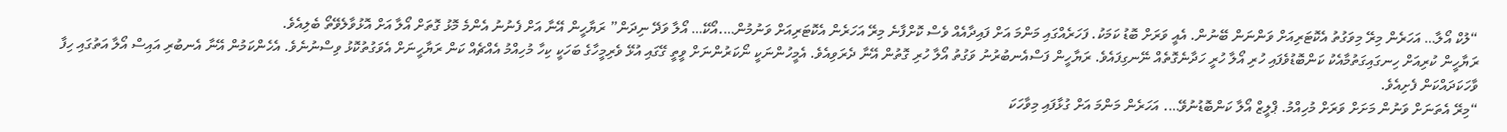“ލުކް އޯލާ… އަހަރެން މިރޭ މިވަގުތު އެކޮޓަރިއަށް ވަންނަން ބޭނުން. އެއީ ވަރަށް ބޮޑު ކަމަކު. ފަހަރެއްގައި މަންމަ އަށް ފައިދާއެއް ވެސް ކޮށްފާނެ މިރޭ އަހަރެން އެކޮޓަރިއަށް ވަނުމުން….އޯކޭ… އޯލާ ވަދޭ ނިދަން” ރަޔާހީން އޭނާ އަށް ފެނުނު އެންމެ މޮޅު ގޮތަށް އޯލާ އަށް އޮޅުވާލެވޭތޯ ބެލިއެވެ.
ރަޔާހީން ކުރިއަށް ހިނގައިގަތުމާއެކު ކަންބޮޑުވެފައި ހުރި އޯލާ ހުރީ ހަދާނެގޮތެއް ނޭނގިފައެވެ. ރަޔާހީން ފަސްއެނބުރުނު ވަގުތު އޯލާ ހުރި ގޮތުން އޭނާ ދެރަވިއެވެ. އެމީހުންނަކީ ނޯކަރުންނަށް ވީތީ ގޭގައި އުޅޭ ވެރިމީހާގެ ބަހަކީ ކިހާ މުހިއްމު އެއްޗެއް ކަން ރަޔާހީނަށް އެވަގުތުކޮޅު ވިސްނުނެވެ. އެހެންކަމުން އޭނާ އެނބުރި އައިސް އޯލާ އަތުގައި ހިފާ ވާހަކަދައްކަން ފެށިއެވެ.
“މިރޭ އެތަނަށް ވަނުން މަށަށް ވަރަށް މުހިއްމު. ޕްލީޒް އޯލާ ކަންބޮޑުނުވޭ…. އަހަރެން މަންމަ އަށް ގުޅާފައި މިވާހަކަ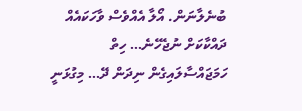ބުނެލާނަން. އޯލާ އެއްވެސް ވާހަކައެއް ދައްކާކަށް ނުޖެހޭނެ… ހިތް ހަމަޖައްސާލައިގެން ނިދަން ދޭ… މިގުޅަނީ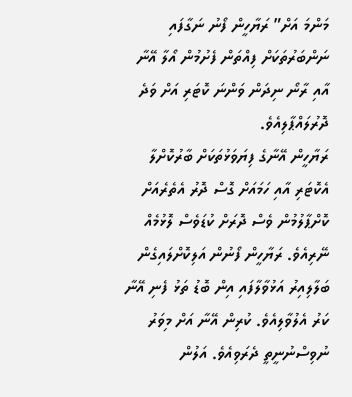މަންމަ އަށް” ރަޔާހީން ފޯނު ނަގާފައި ނަންބަރުތަކަށް ފިއްތަން ފެށުމުން އޯލާ އޭނާ އާއި ރާނޯ ނިދަން ވަންނަ ކޮޓަރި އަށް ވަދެ ދޮރުލައްޕާލިއެވެ.
ރަޔާހީން އޭނާގެ ފިޔަވަޅުތަކަށް ބާރުކޮށްލާ އެކޮޓަރި އާއި ހަމައަށް ގޮސް ދޮރު އެތެރެއަށް ކޮށްޕާލުމުން ވެސް ދޮރަށް ކުޑަވެސް ލޮޅުމެއް ނޭރިއެވެ. ރަޔާހީން ފޯނުން އަލިކޮށްލައިގެން ބަލާލިއިރު އަޅުވާލާފައި އިން ބޮޑު ތަޅު ފެނި އޭނާ ކަރު އެލުވާލިއެވެ. ކުރިން އޭނާ އަށް މިވަރު ނުވިސްނުނީތީ ދެރަވިއެވެ. އަލުން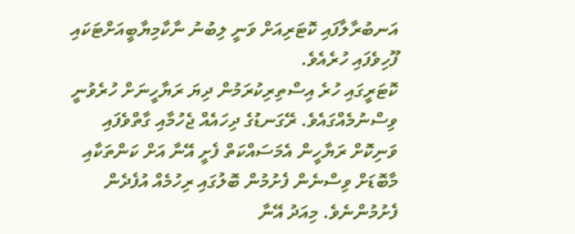އަނބުރާލާފައި ކޮޓަރިއަށް ވަނީ ލިބުނު ނާކާމިޔާބީއަށްޓަކައި ފޫހިވެފައި ހުރެއެވެ.
ކޮޓަރީގައި ހުރެ އިސްތިރިކުރަމުން ދިޔަ ރަޔާހީނަށް ހުރެވުނީ ވިސްނުމެއްގައެވެ. ރޭގަނޑުގެ ދިހައެއް ޖެހުމާއި ގާތްވެފައި ވަނިކޮށް ރަޔާހީން އެމަސައްކަތް ފެށީ އޭނާ އަށް ކަންތަކާއި މާބޮޑަށް ވިސްނެން ފެށުމުން ބޮލުގައި ރިހުމެއް އުފެދެން ފެށުމުންނެވެ. މިއަދު އޭނާ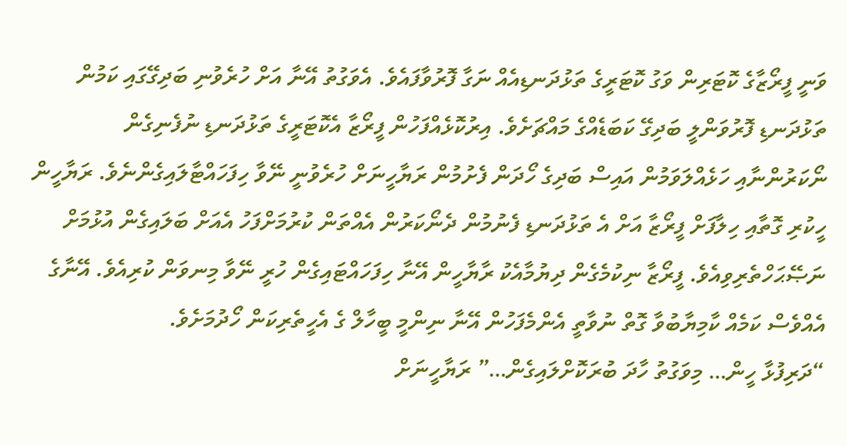ވަނީ ފީރޯޒާގެ ކޮޓަރިން ވަގު ކޮޓަރީގެ ތަޅުދަނޑިއެއް ނަގާ ފޮރުވާފައެވެ. އެވަގުތު އޭނާ އަށް ހުރެވުނި ބަދިގޭގައި ކަމުން ތަޅުދަނޑި ފޮރުވަންލީ ބަދިގޭ ކަބަޑެއްގެ މައްޗަށެވެ. އިރުކޮޅެއްފަހުން ފީރޯޒާ އެކޮޓަރީގެ ތަޅުދަނޑި ނުފެނިގެން ނޯކަރުންނާއި ހަޅެއްލަވަމުން އައިސް ބަދިގެ ހޯދަން ފެށުމުން ރަޔާހީނަށް ހުރެވުނީ ނޭވާ ހިފަހައްޓާލައިގެންނެވެ. ރަޔާހީން ހީކުރި ގޮތާއި ހިލާފަށް ފީރޯޒާ އަށް އެ ތަޅުދަނޑި ފެނުމުން ދެނޯކަރުން އެއްތަން ކުރުމަށްފަހު އެއަށް ބަލައިގެން އުޅުމަށް ނަޞޭޙަހްތެރިވިއެވެ. ފީރޯޒާ ނިކުމެގެން ދިޔުމާއެކު ރާޔާހީން އޭނާ ހިފަހައްޓައިގެން ހުރީ ނޭވާ މިނވަން ކުރިއެވެ. އޭނާގެ އެއްވެސް ކަމެއް ކާމިޔާބުވާ ގޮތް ނުވާތީ އެންމެފަހުން އޭނާ ނިންމީ ބީހާލް ގެ އެހީތެރިކަން ހޯދުމަށެވެ.
“ދަރިފުޅާ ހީން… މިވަގުތު ހާދަ ބުރަކޮށްލައިގެން…” ރަޔާހީނަށް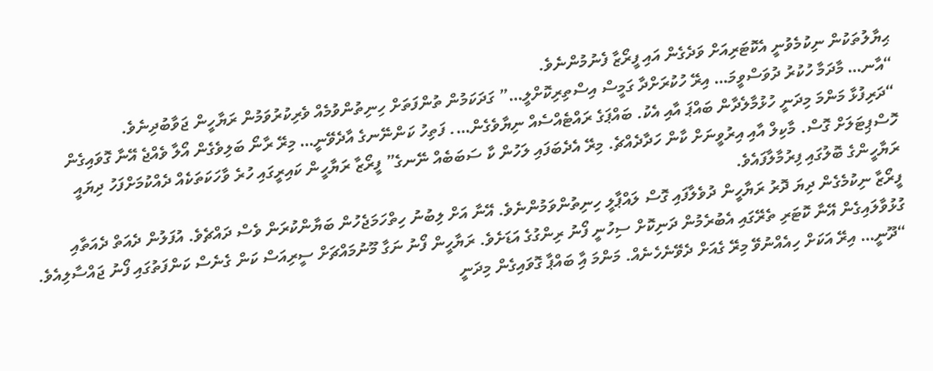ޙިޔާލުތަކުން ނިކުމެވުނީ އެކޮޓަރިއަށް ވަދެގެން އައި ފީރޯޒާ ފެނުމުންނެވެ.
“އާނ… މާދަމާ ހުކުރު ދުވަސްވީމަ… އިރޭ ހުކުރަށްދާ ގަމީސް އިސްތިރިކޮށްލީ…” ގަދަކަމުން ތުންފަތަށް ހިނިތުންވުމެއް ވެރިކުރުވަމުން ރަޔާހީން ޖަވާބުދިނެވެ.
“ދަރިފުޅާ މަންމަ މިދަނީ ހުޅުމާލެދާން ބައްޕަ އާއި އެކު. ބައްޕަގެ ރައްޓެއްސެއް ނިޔާވެގެން…. ފަތިހު ކަންނޭނގެ އާދެވޭނީ… މިރޭ ރާނޯ ބަލިވެގެން އޯލާ ވެއްޖެ އޭނާ ގޮވައިގެން ހޮސްޕިޓަލަށް ގޮސް. މާކިލް އާއި އިރުވީނަށް ކާން ހަދާދެއްޗެ. މިރޭ އެދެބަފައި ލަހުން ކާ ސަބަބެއް ނޭނގެ” ފީރޯޒާ ރަޔާހީން ކައިރީގައި ހުރެ ވާހަކަތަކެއް ދެއްކުމަށްފަހު ދިޔައީ ރަޔާހީންގެ ބޮލުގައި ފިރުމާލާފައެވެ.
ފީރޯޒާ ނިކުމެގެން ދިޔަ ދޮރު ރަޔާހީން ދުވެލާފައި ގޮސް ލައްޕާލީ ހިނިތުންވަމުންނެވެ. އޭނާ އަށް ލިބުނު ހިތްހަމަޖެހުން ބަޔާންކުރަން ވެސް ދައްޗެވެ. އުފަލުން ދެއަތް ދެއަތާއި ގުޅުވާލައިގެން އޭނާ ކޮޓަރި ތެރޭގައި އެބުރެމުން ދަނިކޮށް ސިހުނީ ފޯނު ރިންގުގެ އަޑަށެވެ. ރަޔާހީން ފޯނު ނަގާ މޫނުމައްޗަށް ސީރިއަސް ކަން ގެނެސް ކަންފަތުގައި ފޯނު ޖައްސާލިއެވެ.
“ދޫނީ… އިރޭ އަކަށް ހިއެއްނުވޭ މިރޭ ގެއަށް ދެވޭނެހެނެއް. މަންމަ އާި ބައްޕާ ގޮވައިގެން މިދަނީ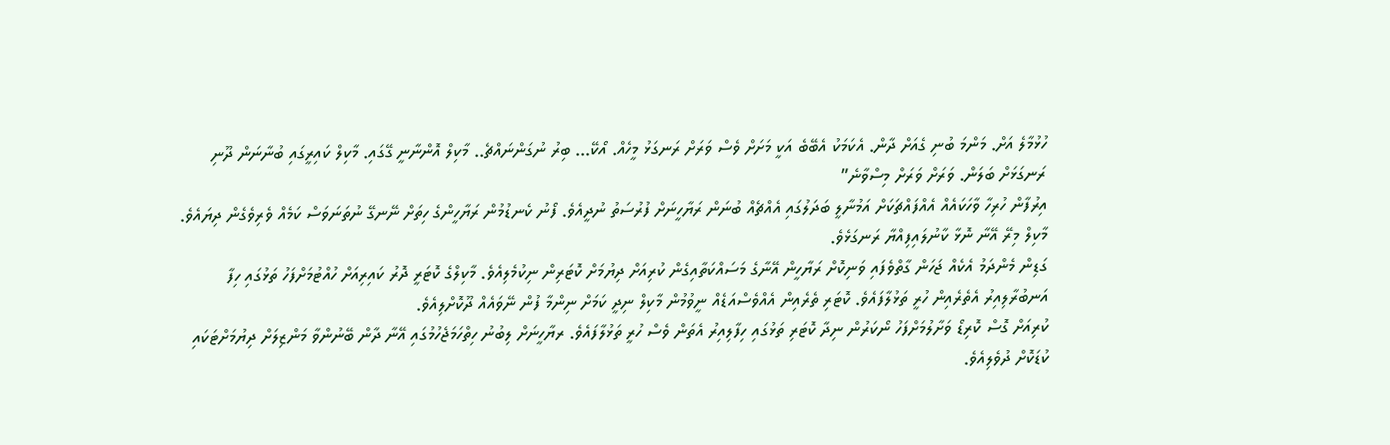ހުޅުމާލެ އަށް. މަންމަ ބުނި ގެއަށް ދާން. އެކަމަކު އެބޭބެ އަކީ މަށަށް ވެސް ވަރަށް ރަނގަޅު މީހެއް. އޯކޭ… ބިރު ނުގަންނައްޗެ.. މާކިލް އޮންނާނީ ގޭގައި. މާކިލް ކައިރީގައި ބުނާނަން ދޫނި ރަނގަޅަށް ބަލަން. ވަރަށް ވަރަށް މިސްވާނެ”
އިރުފާން ހުރިހާ ވާހަކައެއް އެއްފައްޗަކަށް އަމުނާލީ ބަދަލުގައި އެއްޗެއް ބުނަން ރަޔާހީނަށް ފުރުސަތު ނުދީއެވެ. ފޯނު ކެނޑުމުން ރަޔާހީންގެ ހިތަށް ނޭނގޭ ނުތަނަވަސް ކަމެއް ވެރިވެގެން ދިޔައެވެ. މާކިލް މިރޭ އޭނާ ނޮޅާ ކާނުލައިފިއްޔާ ރަނގަޅެވެ.
ގަޑިން މެންދަމު އެކެއް ޖަހަން ގާތްވެފައި ވަނިކޮށް ރަޔާހީން އޭނާގެ މަސައްކަތާއިގެން ކުރިއަށް ދިޔުމަށް ކޮޓަރިން ނިކުމެލިއެވެ. މާކިލްގެ ކޮޓަރީ ދޮރު ކައިރިއަށް ހުއްޓުމަށްފަހު ތަޅުގައި ހިފާ އަނބުރާލިއިރު އެތެރެއިން ހުރީ ތަޅުލާފައެވެ. ކޮޓަރި ތެރެއިން އެއްވެސްއަޑެއް ނީވުމުން މާކިލް ނިދީ ކަމަށް ނިންމާ ފުން ނޭވައެއް ދޫކޮށްލިއެވެ.
ކުރިއަށް ގޮސް ކޮރިޑޯ ވަށާލުމަށްފަހު ނޯކަރުން ނިދާ ކޮޓަރި ތަޅުގައި ހިފާލިއިރު އެތަން ވެސް ހުރީ ތަޅުލާފައެވެ. ރޔާހީނަށް ލިބުނު ހިތްހަމަޖެހުމުގައި އޭނާ ދާން ބޭނުންވާ މަންޒިލަށް ދިޔުމަށްޓަކައި ކުޑަކޮށް ދުވެލިއެވެ.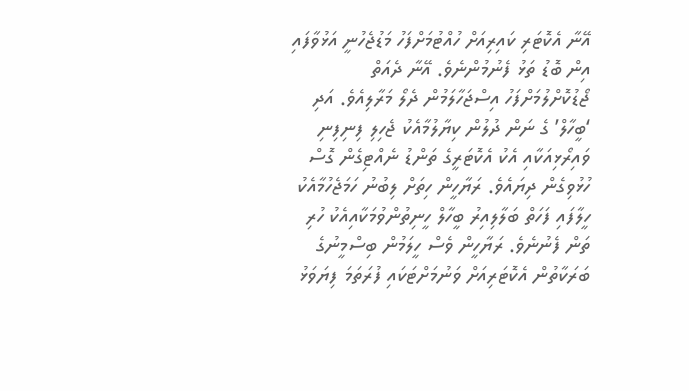އޭނާ އެކޮޓަރި ކައިރިއަށް ހުއްޓުމަށްފަހު މަޑުޖެހުނީ އަޅުވާފައި އިން ބޮޑު ތަޅު ފެނުމުންނެވެ. އޭނާ ދެއަތް ޖޯޑުކޮށްލުމަށްފަހު އިސްޖަހާލަމުން ދެލޯ މަރާލިއެވެ. އަދި ‘ބީހާލް’ ގެ ނަން ދުލުން ކިޔާލުމާއެކު ޖެހިލި ފިނިފިނި ވައިރޯޅިއަކާއި އެކު އެކޮޓަރީގެ ތަންޑު ނެއްޓިގެން ގޮސް ހުޅުވިގެން ދިޔައެވެ. ރަޔާހީން ހިތަށް ލިބުނު ހަމަޖެހުމާއެކު ހީލާފައި ފަހަތް ބަލާލިއިރު ބީހާލް ހީނިތުންވުމަކާއިއެކު ހުރި ތަން ފެނުނެވެ. ރަޔާހީން ވެސް ހީލަމުން ބިސްމީނުގެ ބަރަކާތުން އެކޮޓަރިއަށް ވަނުމަށްޓަކައި ފުރަތަމަ ފިޔަވަޅު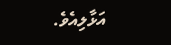އަޅާލިއެވެ.